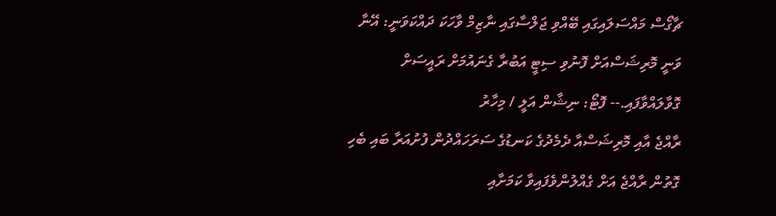ޗާގޯސް މައްސަލައިގައި ބޭއްވި ޖަލްސާގައި ނާޒިމް ވާހަކަ ދައްކަވަނީ: އޭނާ ވަނީ މޮރިޝަސްއަށް ފޮނުވި ސިޓީ އަބުރާ ގެނައުމަށް ރައީސަށް ގޮވާލައްވާފައި.-- ފޮޓޯ: ނިޝާން އަލީ / މިހާރު
ރާއްޖެ އާއި މޮރިޝަސްއާ ދެމެދުގެ ކަނޑުގެ ސަރަހައްދުން ފުށުއަރާ ބައި ބެހި ގޮތުން ރާއްޖެ އަށް ގެއްލުންވެފައިވާ ކަމަށާއި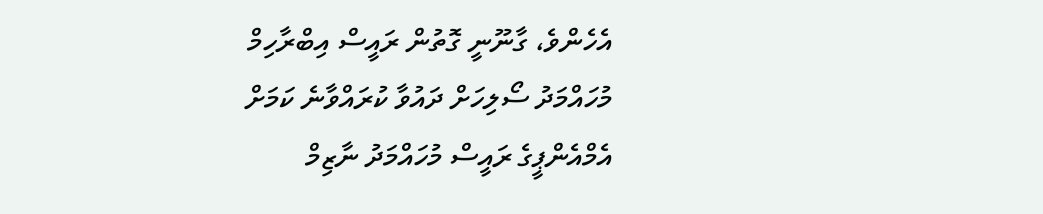އެހެންވެ، ގާނޫނީ ގޮތުން ރައީސް އިބްރާހިމް މުހައްމަދު ސޯލިހަށް ދައުވާ ކުރައްވާނެ ކަމަށް އެމްއެންޕީގެ ރައީސް މުހައްމަދު ނާޒިމް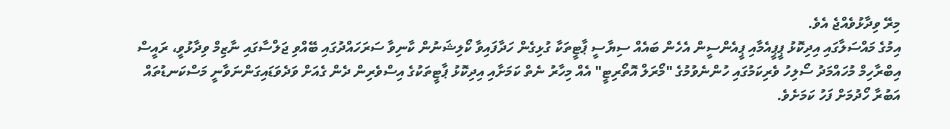މިރޭ ވިދާޅުވެއްޖެ އެވެ.
އިމުގެ މައްސަލާގައި އިދިކޮޅު ޕީޕީއެމާއި ޕީއެންސީން އެހެން ބައެއް ސިޔާސީ ޕާޓީތަކާ ގުޅިގެން ހަދާފައިވާ ކޯލިޝަނުން ކާނިވާ ސަރަހައްދުގައި ބޭއްވި ޖަލްސާގައި ނާޒިމް ވިދާޅުވީ، ރައީސް އިބްރާހިމް މުހައްމަދު ސޯލިހު ވެރިކަމުގައި ހުންނެވުމުގެ "މޯރަލް އޮތޯރިޓީ" އެއް މިހާރު ނެތް ކަމަށާއި އިދިކޮޅު ޕާޓީތަކުގެ އިސްވެރިން ދެން ގެއަށް ވަދެވަޑައިގަންނަވާނީ މަސްކަނޑުތައް އަބުރާ ހޯދުމަށް ފަހު ކަމަށެވެ.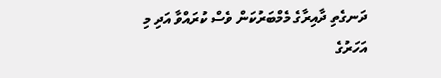ދަނގެތި ދާއިރާގެ މެމްބަރުކަން ވެސް ކުރައްވާ އަދި މި އަހަރުގެ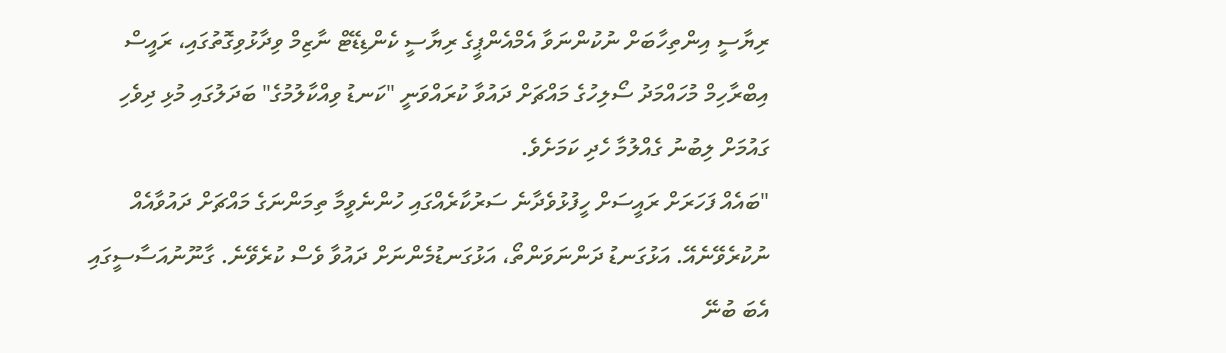ރިޔާސީ އިންތިހާބަށް ނުކުންނަވާ އެމްއެންޕީގެ ރިޔާސީ ކެންޑިޑޭޓް ނާޒިމް ވިދާޅުވިގޮތުގައި، ރައީސް އިބްރާހިމް މުހައްމަދު ސޯލިހުގެ މައްޗަށް ދައުވާ ކުރައްވަނީ "ކަނޑު ވިއްކާލުމުގެ" ބަދަލުގައި މުޅި ދިވެހި ގައުމަށް ލިބުނު ގެއްލުމާ ހެދި ކަމަށެވެ.
"ބައެއް ފަހަރަށް ރައީސަށް ހީފުޅުވެދާނެ ސަރުކާރެއްގައި ހުންނެވީމާ ތިމަންނަގެ މައްޗަށް ދައުވާއެއް ނުކުރެވޭނެއޭ. އަޅުގަނޑު ދަންނަވަންތޯ، އަޅުގަނޑުމެންނަށް ދައުވާ ވެސް ކުރެވޭނެ. ގާނޫނުއަސާސީގައި އެބަ ބުނޭ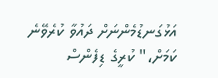އަޅުގަނޑުމެންނަށް ދައުވާ ކުރެވޭނެ ކަމަށް،" ކުރީގެ ޑިފެންސް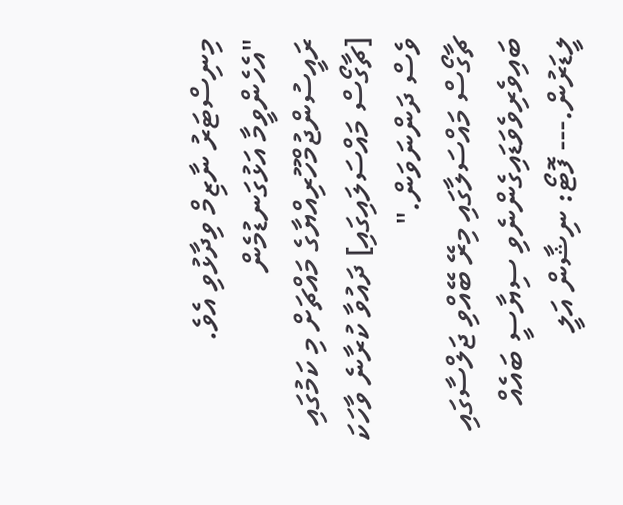މިނިސްޓަރު ނާޒިމް ވިދާޅުވި އެވެ.
"އެހެންވީމާ އަޅުގަނޑުމެން ރައީސުންޖުމްހޫރިއްޔާގެ މައްޗަށް މި ކަމުގައި [ޗާގޯސް މައްސަލައިގައި] ދައުވާ ކުރާނެ ވާހަކަ ވެސް ދަންނަވަން."
ޗާގޯސް މައްސަލާގައި މިރޭ ބޭއްވި ޖަލްސާގައި ބައިވެރިވެވަޑައިގެންނެވި ސިޔާސީ ބައެއް ލީޑަރުން.--- ފޮޓޯ: ނިޝާން އަލީ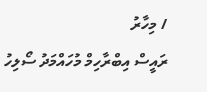/ މިހާރު
ރައީސް އިބްރާހިމް މުހައްމަދު ސޯލިހު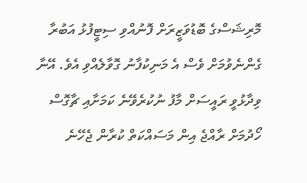މޮރިޝަސްގެ ބޮޑުވަޒީރަށް ފޮނުއްވި ސިޓީފުޅު އަބުރާ ގެންނެވުމަށް ވެސް އެ މަނިކުފާނު ގޮވާލެއްވި އެވެ. އޭނާ ވިދާޅުވީ ރައީސަށް މާފު ނުކުރެވޭނެ ކަމަށާއި ޗާގޮސް ހޯދުމަށް ރާއްޖެ އިން މަސައްކަތް ކުރާން ޖެހޭނެ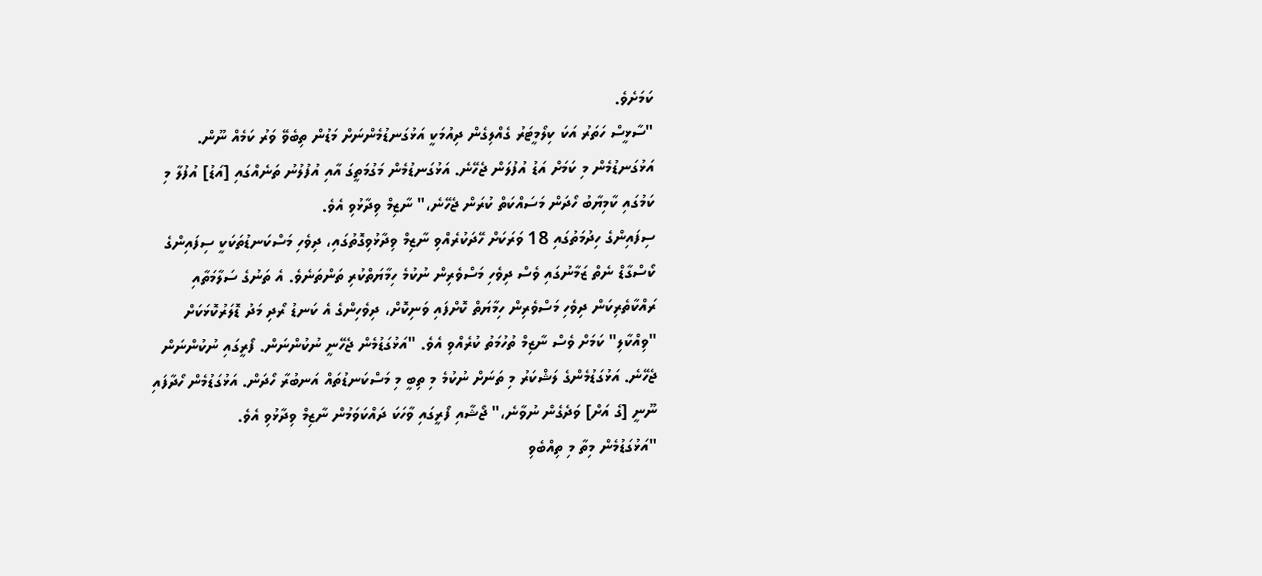ކަމަށެވެ.
"ސާޅީސް ހަތަރު އަކަ ކިލޯމީޓަރު ގެއްލިގެން ދިއުމަކީ އަޅުގަނޑުމެންނަށް މަޑުން ތިބެވޭ ވަރު ކަމެއް ނޫން. އަޅުގަނޑުމެން މި ކަމަށް އަޑު އުފުލަން ޖެހޭނެ. އަޅުގަނޑުމެން މަގުމަތީގަ އާއި އުފުލުނު ތަނެއްގައި [އަޑު] އުފުލާ މި ކަމުގައި ކާމިޔާބު ހޯދަން މަސައްކަތް ކުރަން ޖެހޭނެ،" ނާޒިމް ވިދާޅުވި އެވެ.
ސިފައިންގެ ހިދުމަތުގައި 18 ވަރަކަށް ހޭދަކުރެއްވި ނާޒިމް ވިދާޅުވިގޮތުގައި، ދިވެހި މަސްކަނޑުތަކަކީ ސިފައިންގެ ކޯސްގާޑް ނެތް ޒަމާނުގައި ވެސް ދިވެހި މަސްވެރިން ނުކުމެ ހިމާޔަތްކުރި ތަންތަނެވެ. އެ ތަނުގެ ސަލާމަތާއި ރައްކާތެރިކަން ދިވެހި މަސްވެރިން ހިމާޔަތް ކޮށްފައި ވަނިކޮށް، ދިވެހިންގެ އެ ކަނޑު ރޯދި މަދު ޑޮލަރުކޮޅަކަށް "ވިއްކާލި" ކަމަށް ވެސް ނާޒިމް ތުހުމަތު ކުރެއްވި އެވެ. "އަޅުގަޑުމެން ޖެހޭނީ ނުކުންނަން. ފޯރީގައި ނުކުންނަން ޖެހޭނެ. އަޅުގަޑުމެންގެ ލަޝްކަރު މި ތަނަށް ނުކުމެ މި ތިބީ މި މަސްކަނޑުތައް އަނބުރާ ހޯދަން. އަޅުގަޑުމެން ހޯދާފައި ނޫނީ [ގެ އަށް] ވަދެގެން ނުވާނެ،" ޖޯޝާއި ފޯރީގައި ވާހަކަ ދައްކަވަމުން ނާޒިމް ވިދާޅުވި އެވެ.
"އަޅުގަޑުމެން މިތާ މި ތިއްބެވި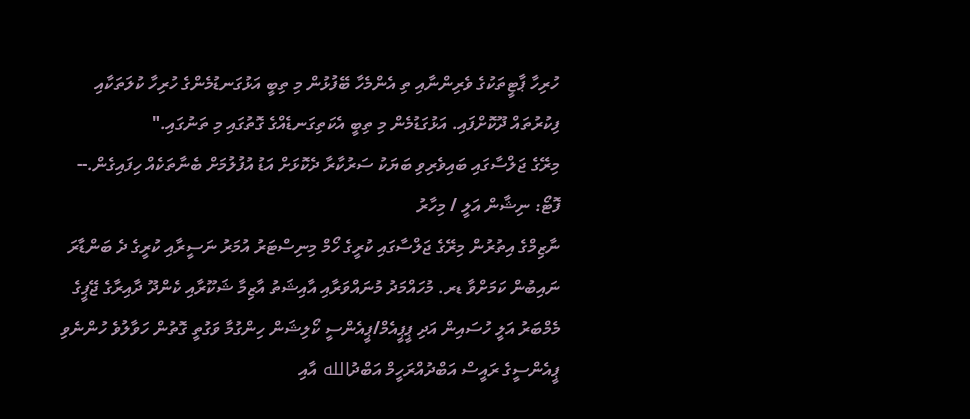ހުރިހާ ޕާޓީތަކުގެ ވެރިންނާއި ތި އެންމެހާ ބޭފުޅުން މި ތިބީ އަޅުގަނޑުމެންގެ ހުރިހާ ކުލަތަކާއި ފިކުރުތައް ދޫކޮށްފައި. އަޅުގަޑުމެން މި ތިބީ އެކަތިގަނޑެއްގެ ގޮތުގައި މި ތަނުގައި."
މިރޭގެ ޖަލްސާގައި ބައިވެރިވި ބަޔަކު ސަރުކާރާ ދެކޮޅަށް އަޑު އުފުލުމަށް ބެނާތަކެއް ހިފައިގެން.-- ފޮޓޯ: ނިޝާން އަލީ / މިހާރު
ނާޒިމްގެ އިތުރުން މިރޭގެ ޖަލްސާގައި ކުރީގެ ހޯމް މިނިސްޓަރު އުމަރު ނަސީރާއި ކުރީގެ ދެ ބަންޑާރަ ނައިބުން ކަމަށްވާ ޑރ. މުހައްމަދު މުނައްވަރާއި އާއިޝަތު އާޒިމާ ޝަކޫރާއި ކެންދޫ ދާއިރާގެ ޖޭޕީގެ މެމްބަރު އަލީ ހުސައިން އަދި ޕީޕީއެމް/ޕީއެންސީ ކޯލިޝަން ހިންގުމާ ވަގުތީ ގޮތުން ހަވާލުވެ ހުންނެވި ޕީއެންސީގެ ރައީސް އަބްދުއްރަހީމް އަބްދުالله އާއި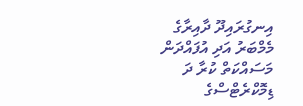އިނގުރައިދޫ ދާއިރާގެ މެމްބަރު އަދި އުފައްދަން މަސައްކަތް ކުރާ ދަ ޑިމޮކްރެޓްސްގެ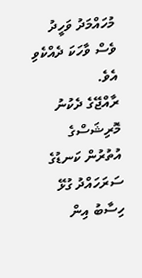މުހައްމަދު ވަހީދު ވެސް ވާހަކަ ދެއްކެވި އެވެ.
ރާއްޖޭގެ ދެކުނު މޮރިޝަސްގެ އުތުރުން ކަނޑުގެ ސަރަހައްދު ގުޅޭ ހިސާބު އިން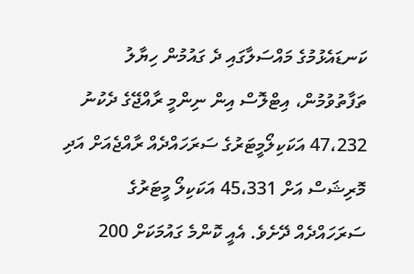ކަނޑައެޅުމުގެ މައްސަލާގައި ދެ ގައުމުން ހިޔާލު ތަފާތުވުމުން، އިޓްލޮސް އިން ނިންމީ ރާއްޖޭގެ ދެކުނު 47،232 އަކަކިލޯމީޓަރުގެ ސަރަހައްދެއް ރާއްޖެއަށް އަދި މޮރިޝަސް އަށް 45،331 އަކަކިލޯ މީޓަރުގެ ސަރަހައްދެއް ދޭށެވެ. އެއީ ކޮންމެ ގައުމަކަށް 200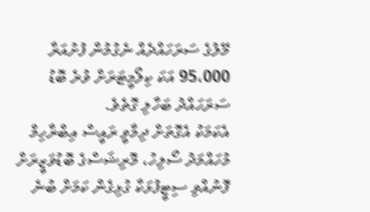މޭލުގެ ސަރަހައްދެއް ނެގުމުން ފުށުއަރާ 95،000 އަކަ ކިލޯމީޓަރަށް ވުރެ ބޮޑު ސަރަހައްދު ބަހާލި ގޮތެވެ.
އެކަމަކު އެގޮތަށް ދިމާވީ ރައީސް އިބްރާހިމް މުހައްމަދު ސޯލިހު، މޮރިޝަސްގެ ބޮޑުވަޒީރަށް ފޮނުއްވި ސިޓީފުޅަކާ ގުޅިގެން ކަމަށް ބުނެ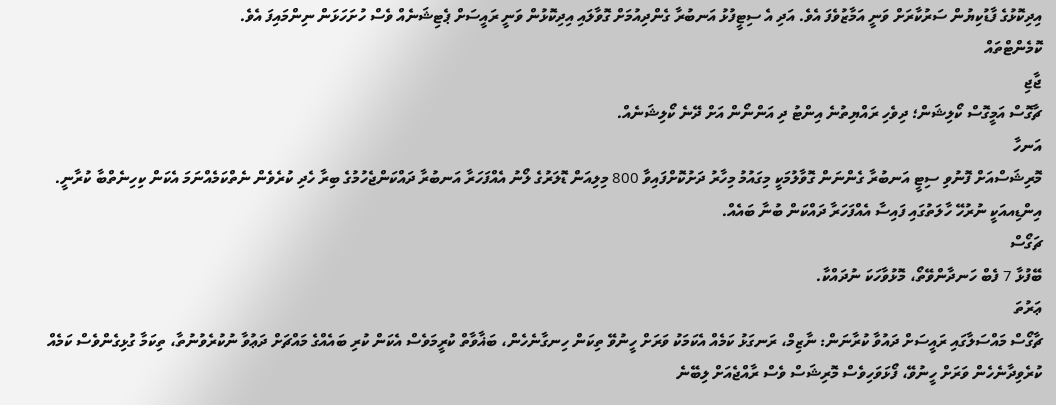އިދިކޮޅުގެ ފާޑުކިޔުން ސަރުކާރަށް ވަނީ އަމާޒުވެފަ އެވެ. އަދި އެ ސިޓީފުޅު އަނބުރާ ގެންދިއުމަށް ގޮވާލައި އިދިކޮޅުން ވަނީ ރައީސަށް ޕެޓިޝަނެއް ވެސް ހުށަހަޅަން ނިންމައިފަ އެވެ.
ކޮމެންޓްތައް
ޖާޖި
ޗާގޮސް އަމީގޮސް ކޯލިޝަން؛ ދިވެހި ރައްޔިތުނެ އިންޓު ދި އަންނޯން އަށް ދޭނެ ކޯލިޝަނެއް.
އަނހާ
މޮރިޝަސްއަށް ފޮނުވި ސިޓީ އަނބުރާ ގެންނަން ގޮވާލުމަކީ މިގައުމު މިހާރު ދަށުކޮށްފައިވާ 800 މިލިއަން ޑޮލަރުގެ ލޯނު އެއްފަހަރާ އަނބުރާ ދައްކަންޖެހުމުގެ ބިރާ ހެދި ކުރެވެން ނެތްކަމެއްނަމަ އެކަން ކިހިނެތްބާ ކުރާނީ. އިންޑިއއަކީ ނުރުހޭ ހާލަތުގައި ފައިސާ އެއްފަހަރާ ދައްކަން ބުނާ ބައެއް.
ޗަގޯސް
ބޭފުޅާ 7 ފެބް ހަނދާންވޭތޯ، މޮޅުވާހަކަ ނުދައްކާ.
ޢަރުތަ
ޗާގޯސް މައްސަލާގައި ރައީސަށް ދައުވާ ކުރާނަން: ނާޒިމް، ރަނގަޅު ކަމެއް އެކަމަކު ވަރަށް ހީނުވޭ ތިކަން ހިނގާނެހެން، ބަޣާވާތް ކުރީމަވެސް އެކަން ކުރި ބައެއްގެ މައްޗަށް ދަޢުވާ ނުކުރެވުނުތާ، ތިކަމާ ގުޅިގެންވެސް ކަމެއް ކުރެވިދާނެހެން ވަރަށް ހީނުވޭ، ފޯޅަވަހިވެސް މޮރިޝަސް ވެސް ރާއްޖެއަށް ލިބޭނެ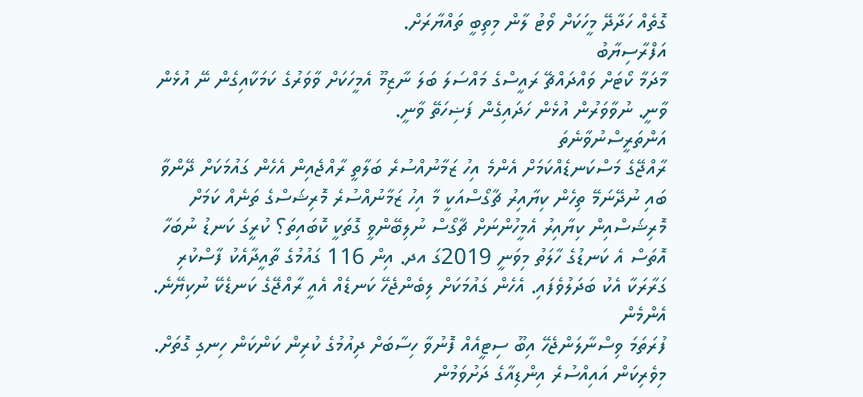ގޮތެއް ހަދާދޭ މީހަކަށް ވޯޓު ލާން މިތިބީ ތައްޔާރަށް.
އަފްރާސިޔާބު
މާދަމާ ކޯޓަށް ވައްދައްޗޭ ރައީސްގެ މައްސަލަ ބަލަ ނާޒިމޫ އެމީހަކަށް ވާވަރުގެ ކަމަކާއިގެން ނޭ އުޅެން ވާނީ. ނުވާވަރުން އުޅެން ހަދައިގެން ފަޟިހަތޭ ވާނީ.
އަންތަރީސްނުވާނެތަ
ރާއްޖޭގެ މަސްކަނޑެއްކަމަށް އެންމެ އިހު ޒަމާނުއްސުރެ ބަލާތީ ރާއްޖެއިން އެހެން ގައުމަކަށް ދޭންވާ ބައި ނުދޭނަމޭ ތިހެން ކިޔާއިރު ޗާގޯސްއަކީ މާ އިހު ޒަމާނުއްސުރެ މޮރިޝަސްގެ ތަނެއް ކަމަށް މޮރިޝަސްއިން ކިޔާއިރު އެމީހުންނަށް ޗާގޯސް ނުލިބޭންވީ ގޮތަކީ ކޮބައިތަ؟ ކުރީގަ ކަނޑު ނުބަހާ އޮތަސް އެ ކަނޑުގެ ހާލަތު މިވަނީ 2019ގަ އދ. އިން 116 ގައުމުގެ ތާއީދާއެކު ފާސްކުރި ގަރާރަކާ އެކު ބަދަލުވެފައި. އެހެން ގައުމަކަށް ލިބެންޖެހޭ ކަނޑެއް އެއީ ރާއްޖޭގެ ކަނޑެކޭ ނުކިޔޭނެ.
އެންމެން
ފުރަތަމަ ވިސްނާލަންޖެހޭ އިބޫ ސިޓީއެއް ފޮނުވާ ހިސާބަށް ދިއުމުގެ ކުރިން ކަންކަން ހިނގި ގޮތަށް. މިވެރިކަން އައިއްސުރެ އިންޑިއާގެ ދަށުވަމުން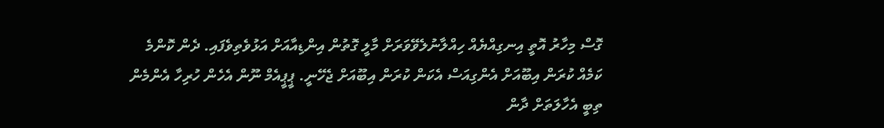ގޮސް މިހާރު އޮތީ އިނގިއްޔެއް ހިއްލާނުލެވޭވަރަށް މާލީ ގޮތުން އިންޑިއާއަށް އަޅުވެތިވެފައި. ދެން ކޮންމެ ކަމެއް ކުރަން އިބޫއަށް އެންގިއަސް އެކަން ކުރަން އިބޫއަށް ޖެހޭނީ. ޕީޕީއެމް ނޫން އެހެން ހުރިހާ އެންމެން ތިބީ އެހާލަތަށް ދާން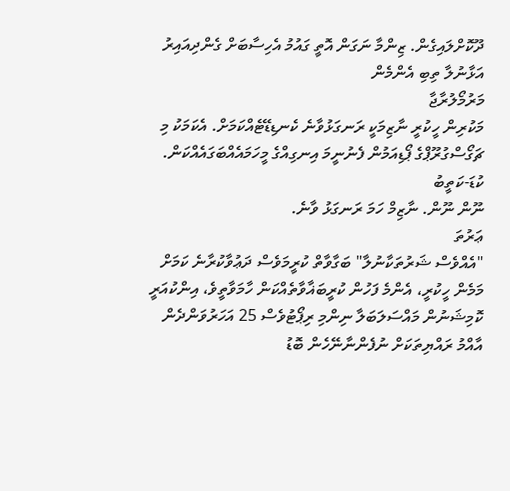ދޫކޮށްލައިގެން. ޒިންމާ ނަގަން އޮތީ ގައުމު އެހިސާބަށް ގެންދިއައިރު އަޅާނުލާ ތިބި އެންމެން
މަރުމޯލުރާޖާ
މަކުރިން ހީކުރީ ނާޒިމަކީ ރަނގަޅުވާނެ ކެނޑިޑޭޓެއްކަމަށް. އެކަމަކު މި ޗަގޯސްގުރޫޕްގެ ޕޯޑިއަމުން ފެނުނީމަ އިނގިއްގެ މީހަމައެއްބަގައެއްކަން.
ކުޑަ-ކަތީބު
ނޫން ނޫން. ނާޒިމް ހަމަ ރަނގަޅު ވާނެ.
ޢަރުތަ
"އެއްވެސް ޝަރުތަކާނުލާ" ބަގާވާތް ކުރީމަވެސް ދަޢުވާކުރާނެ ކަމަށް މަމެން ހީކުރީ، އެންމެ ފަހުން ކުރީބަޣާވާތެއްކަން ހާމަވާތީވެ، އިންކުއަރީ ކޮމިޝަނުން މައްސަލަބަލާ ނިންމި ރިޕޯޓުވެސް 25 އަހަރުވަންދެން އާއްމު ރައްޔިތަކަށް ނުފެންނާނޭހެން ބޮޑު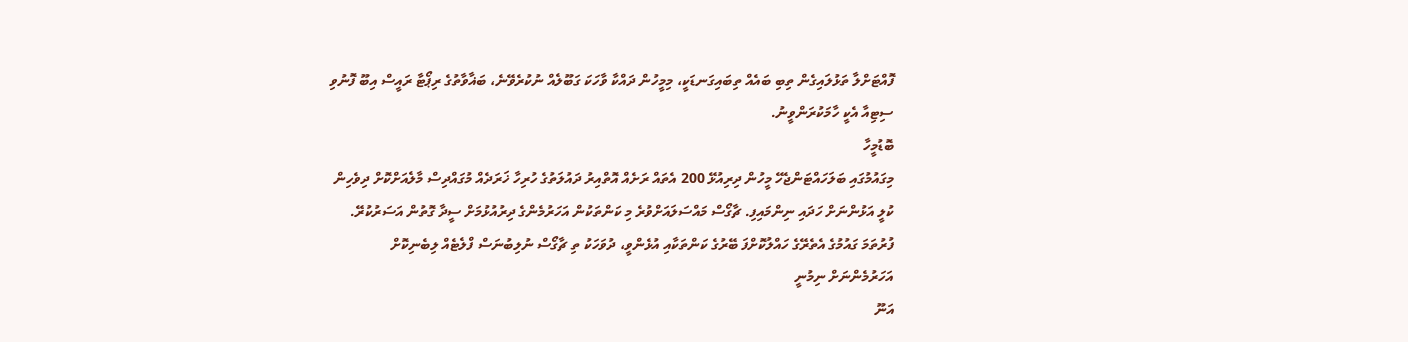ފޮއްޓަށްލާ ތަޅުލައިގެން ތިބި ބައެއް ތިބައިގަނޑަކީ، މިމީހުން ދައްކާ ވާހަކަ ގަބޫލެއް ނުކުރެވޭނެ، ބަޣާވާތުގެ ރިޕޯޓާ ރައީސް އިބޫ ފޮނުވި ސިޓިއާ އެކީ ހާމަކުރަންވީނު.
ބޮޑުމީހާ
މިގައުމުގައި ބަލަހައްޓަންޖެހޭ މީހުން ދިރިއުޅޭ 200 އެތައް ރަށެއް އޮތްއިރު ދައުލަތުގެ ހުރިހާ ޚަރަދެއް މުގައްދިސް މާލެއަށްކޮށް ދިވެހިން ކުލީ އަޅުންނަށް ހަދައި ނިންމައިފި. ޗާގޯސް މައްސަލައަށްވުރެ މި ކަންތަކުން އަހަރުމެންގެ ދިރުއުޅުމަށް ސީދާ ގޮތުން އަސަރުކުރޭ. ފުރުތަމަ ގައުމުގެ އެތެރޭގެ ހައްލުކޮށްފަ ބޭރުގެ ކަންތަކާއި އުޅެންވީ، ދުވަހަކު ތި ޗާގޯސް ނުލިބުނަސް ފްލެޓެއް ލިބެނިކޮށް އަހަރުމެންނަށް ނިމުނީ
އަނޫ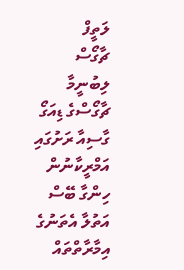ލަތީފް
ޗާގޯސް ލިބުނީމާ ޗާގޯސްގެ ޑިއަގޯ ގާސިއާ ރަށުގައި އަމްރީކާނުން ހިންގާ ބޭސް އަތުލާ އެތަނުގެ އިމާރާތްތައް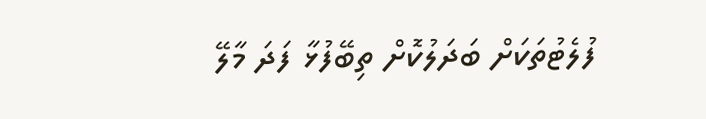ފުލެޓުތަކަށް ބަދަލުކޮށް ތިބޭފުޅާ ފަދަ މާލޭ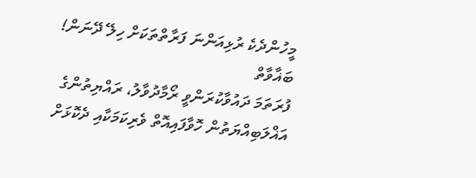މީހުންދެކެ ރުޅިއަންނަ ފަރާތްތަކަށް ހިލޭ ދޭނަން!
ބަޣާވާތް
ފުރަތަމަ ދައުވާކުރަންވީ ރޯމާދުވާލު، ރައްޔިތުންގެ އަޣްލަބިއްޔަތުން ހޮވާފައިއޮތް ވެރިކަމަކާއި ދެކޮޅަށް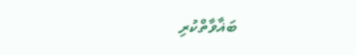ބަޣާވާތްކުރި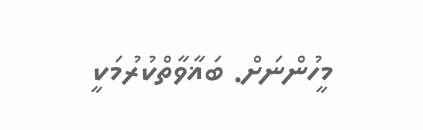މީހުންނަށް. ބަޣާވާތްކުރުމަކީ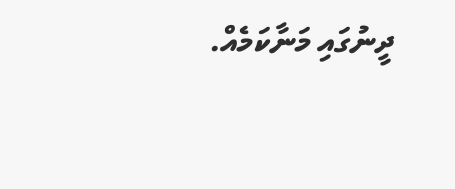ދީނުގައި މަނާކަމެއް.